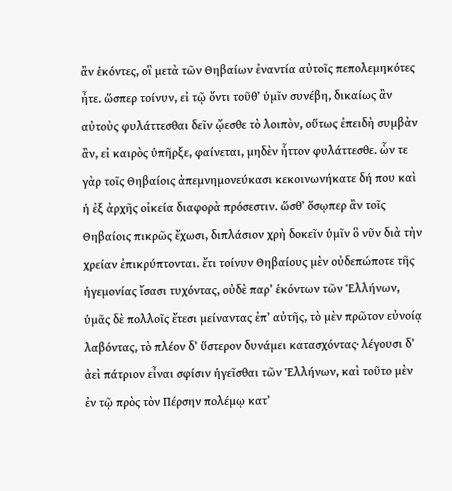ἂν ἑκόντες, οἳ μετὰ τῶν Θηβαίων ἐναντία αὐτοῖς πεπολεμηκότες ἦτε. ὥσπερ τοίνυν, εἰ τῷ ὄντι τοῦθʼ ὑμῖν συνέβη, δικαίως ἂν αὐτοὺς φυλάττεσθαι δεῖν ᾤεσθε τὸ λοιπὸν, οὕτως ἐπειδὴ συμβὰν ἂν, εἰ καιρὸς ὑπῆρξε, φαίνεται, μηδὲν ἧττον φυλάττεσθε. ὧν τε γὰρ τοῖς Θηβαίοις ἀπεμνημονεύκασι κεκοινωνήκατε δή που καὶ ἡ ἐξ ἀρχῆς οἰκεία διαφορὰ πρόσεστιν. ὥσθʼ ὅσῳπερ ἂν τοῖς Θηβαίοις πικρῶς ἔχωσι, διπλάσιον χρὴ δοκεῖν ὑμῖν ὃ νῦν διὰ τὴν χρείαν ἐπικρύπτονται. ἔτι τοίνυν Θηβαίους μὲν οὐδεπώποτε τῆς ἡγεμονίας ἴσασι τυχόντας, οὐδὲ παρʼ ἑκόντων τῶν Ἑλλήνων, ὑμᾶς δὲ πολλοῖς ἔτεσι μείναντας ἐπʼ αὐτῆς, τὸ μὲν πρῶτον εὐνοίᾳ λαβόντας, τὸ πλέον δʼ ὕστερον δυνάμει κατασχόντας· λέγουσι δʼ ἀεὶ πάτριον εἶναι σφίσιν ἡγεῖσθαι τῶν Ἑλλήνων, καὶ τοῦτο μὲν ἐν τῷ πρὸς τὸν Πέρσην πολέμῳ κατʼ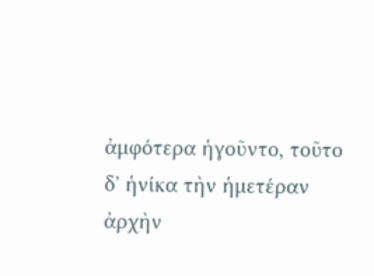ἀμφότερα ἡγοῦντο, τοῦτο δʼ ἡνίκα τὴν ἡμετέραν ἀρχὴν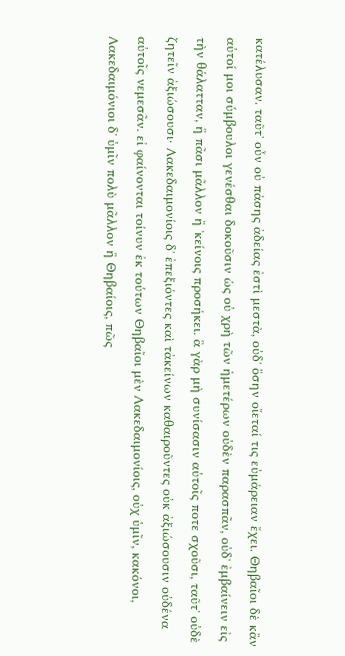κατέλυσαν. ταῦτʼ οὖν οὐ πάσης ἀδείας ἐστὶ μεστὰ, οὐδʼ ὅσην οἴεταί τις εὐμάρειαν ἔχει. Θηβαῖοι δὲ κἂν αὐτοί μοι σύμβουλοι γενέσθαι δοκοῦσιν ὡς οὐ χρὴ τῶν ἡμετέρων οὐδὲν παρασπᾶν, οὐδʼ ἐμβαίνειν εἰς τὴν θάλατταν, ἣ πᾶσι μᾶλλον ἢ ʼκείνοις προσήκει. ἃ γὰρ μὴ συνίσασιν αὑτοῖς ποτε σχοῦσι, ταῦτʼ οὐδὲ ζητεῖν ἀξιώσουσι· Λακεδαιμονίοις δʼ ἐπεξιόντες καὶ τἀκείνων καθαιροῦντες οὐκ ἀξιώσουσιν οὐδένα αὐτοῖς νεμεσᾶν. εἰ φαίνονται τοίνυν ἐκ τούτων Θηβαῖοι μὲν Λακεδαιμονίοις, οὐχ ὑμῖν, κακόνοι, Λακεδαιμόνιοι δʼ ὑμῖν πολὺ μᾶλλον ἢ Θηβαίοις, πῶς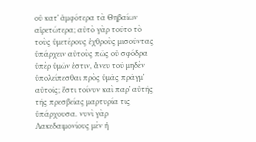οὐ κατʼ ἀμφότερα τὰ Θηβαίων αἱρετώτερα; αὐτὸ γὰρ τοῦτο τὸ τοὺς ὑμετέρους ἐχθροὺς μισοῦντας ὑπάρχειν αὐτοὺς πῶς οὐ σφόδρα ὑπὲρ ὑμῶν ἐστιν, ἄνευ τοῦ μηδὲν ὑπολείπεσθαι πρὸς ὑμᾶς πρᾶγμʼ αὐτοῖς; ἔστι τοίνυν καὶ παρʼ αὐτῆς τῆς πρεσβείας μαρτυρία τις ὑπάρχουσα. νυνὶ γὰρ Λακεδαιμονίους μὲν ἡ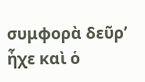συμφορὰ δεῦρʼ ἦχε καὶ ὁ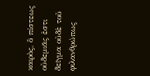καιρὸς, ὃ πίστεως οὐδεμιᾶς ἐστι δεῖγμα οὐδὲ τοῦ φιλανθρώπως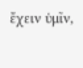ἔχειν ὑμῖν,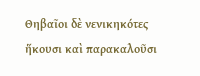Θηβαῖοι δὲ νενικηκότες ἥκουσι καὶ παρακαλοῦσι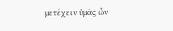μετέχειν ὑμᾶς ὧν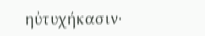ηὐτυχήκασιν·